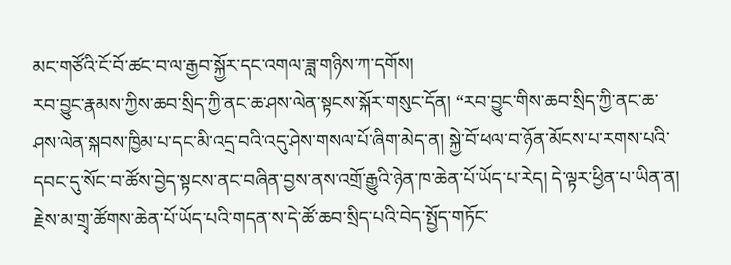མང་གཙོའི་ངོ་བོ་ཚང་བ་ལ་རྒྱབ་སྐྱོར་དང་འགལ་ཟླ་གཉིས་ཀ་དགོས།
རབ་བྱུང་རྣམས་ཀྱིས་ཆབ་སྲིད་ཀྱི་ནང་ཆ་ཤས་ལེན་སྟངས་སྐོར་གསུང་དོན། “རབ་བྱུང་གིས་ཆབ་སྲིད་ཀྱི་ནང་ཆ་ཤས་ལེན་སྐབས་ཁྱིམ་པ་དང་མི་འདྲ་བའི་འདུ་ཤེས་གསལ་པོ་ཞིག་མེད་ན། སྐྱེ་བོ་ཕལ་བ་ཉོན་མོངས་པ་རགས་པའི་དབང་དུ་སོང་བ་ཚོས་བྱེད་སྟངས་ནང་བཞིན་བྱས་ནས་འགྲོ་རྒྱུའི་ཉེན་ཁ་ཆེན་པོ་ཡོད་པ་རེད། དེ་ལྟར་ཕྱིན་པ་ཡིན་ན། རྗེས་མ་གྲྭ་ཚོགས་ཆེན་པོ་ཡོད་པའི་གདན་ས་དེ་ཚོ་ཆབ་སྲིད་པའི་བེད་སྤྱོད་གཏོང་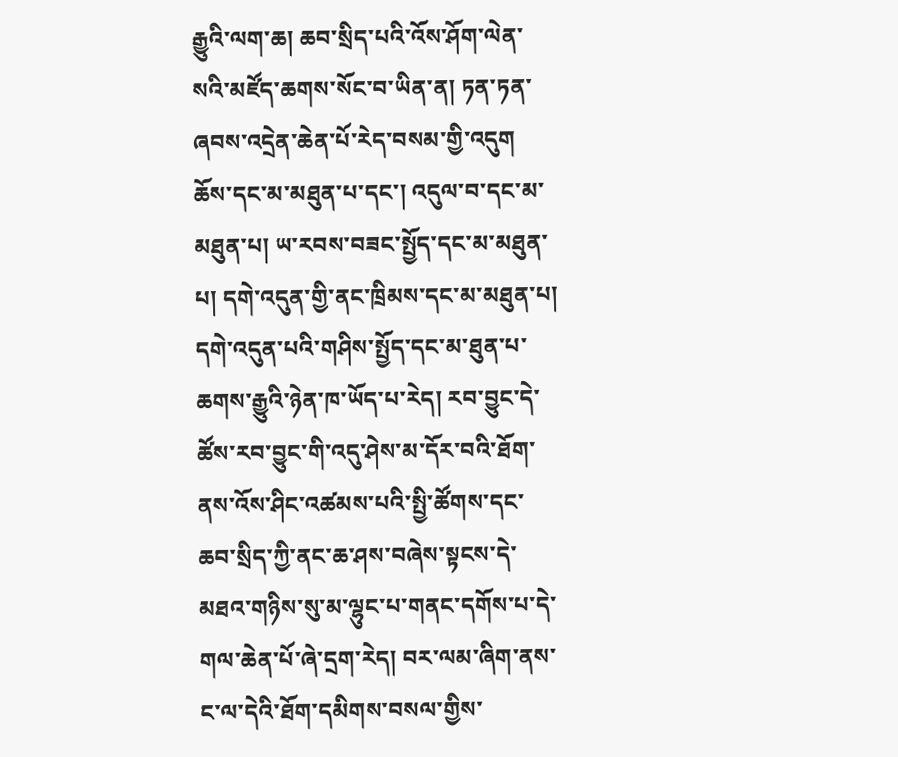རྒྱུའི་ལག་ཆ། ཆབ་སྲིད་པའི་འོས་ཤོག་ལེན་སའི་མཛོད་ཆགས་སོང་བ་ཡིན་ན། ཏན་ཏན་ཞབས་འདྲེན་ཆེན་པོ་རེད་བསམ་གྱི་འདུག ཆོས་དང་མ་མཐུན་པ་དང་། འདུལ་བ་དང་མ་མཐུན་པ། ཡ་རབས་བཟང་སྤྱོད་དང་མ་མཐུན་པ། དགེ་འདུན་གྱི་ནང་ཁྲིམས་དང་མ་མཐུན་པ། དགེ་འདུན་པའི་གཤིས་སྤྱོད་དང་མ་ཐུན་པ་ཆགས་རྒྱུའི་ཉེན་ཁ་ཡོད་པ་རེད། རབ་བྱུང་དེ་ཚོས་རབ་བྱུང་གི་འདུ་ཤེས་མ་དོར་བའི་ཐོག་ནས་འོས་ཤིང་འཚམས་པའི་སྤྱི་ཚོགས་དང་ཆབ་སྲིད་ཀྱི་ནང་ཆ་ཤས་བཞེས་སྟངས་དེ་མཐའ་གཉིས་སུ་མ་ལྷུང་པ་གནང་དགོས་པ་དེ་གལ་ཆེན་པོ་ཞེ་དྲག་རེད། བར་ལམ་ཞིག་ནས་ང་ལ་དེའི་ཐོག་དམིགས་བསལ་གྱིས་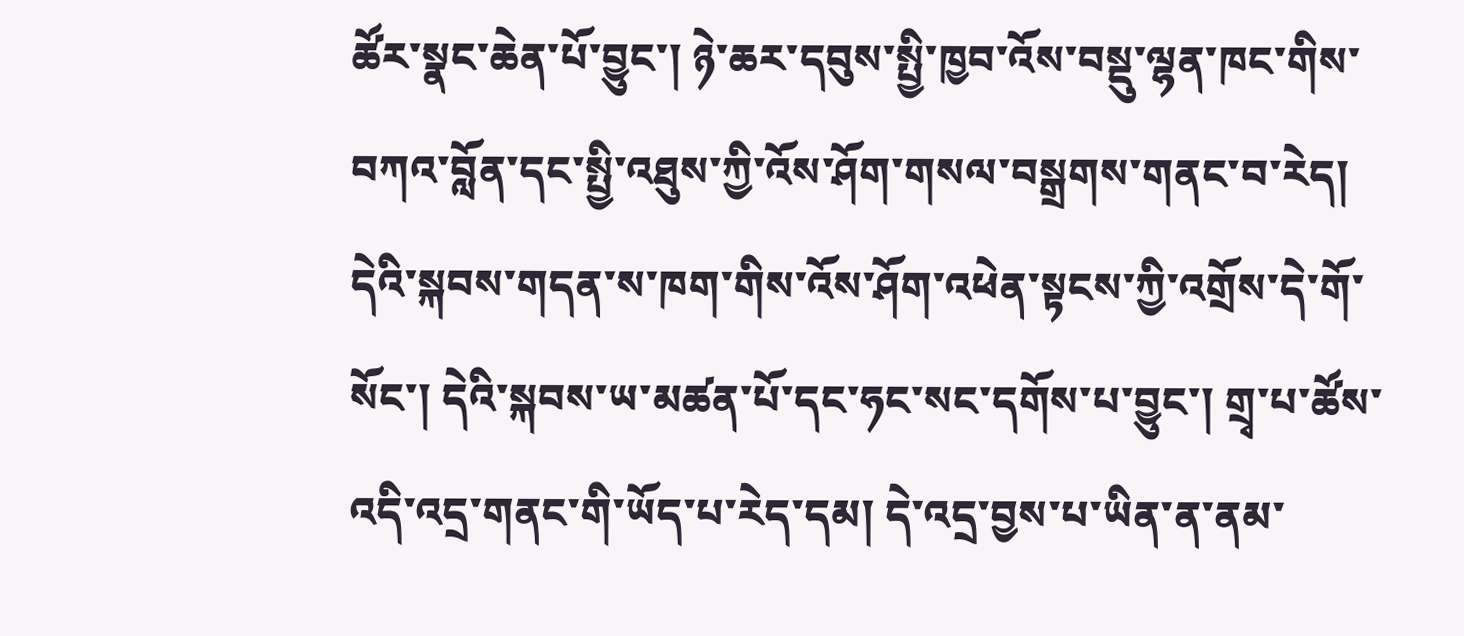ཚོར་སྣང་ཆེན་པོ་བྱུང་། ཉེ་ཆར་དབུས་སྤྱི་ཁྱབ་འོས་བསྡུ་ལྷན་ཁང་གིས་བཀའ་བློན་དང་སྤྱི་འཐུས་ཀྱི་འོས་ཤོག་གསལ་བསྒྲགས་གནང་བ་རེད། དེའི་སྐབས་གདན་ས་ཁག་གིས་འོས་ཤོག་འཕེན་སྟངས་ཀྱི་འགྲོས་དེ་གོ་སོང་། དེའི་སྐབས་ཡ་མཚན་པོ་དང་ཧང་སང་དགོས་པ་བྱུང་། གྲྭ་པ་ཚོས་འདི་འདྲ་གནང་གི་ཡོད་པ་རེད་དམ། དེ་འདྲ་བྱས་པ་ཡིན་ན་ནམ་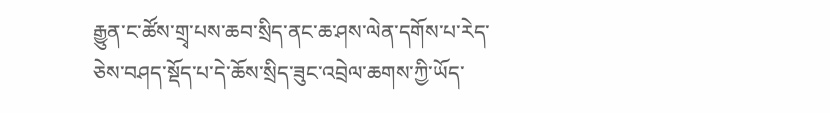རྒྱུན་ང་ཚོས་གྲྭ་པས་ཆབ་སྲིད་ནང་ཆ་ཤས་ལེན་དགོས་པ་རེད་ཅེས་བཤད་སྡོད་པ་དེ་ཆོས་སྲིད་ཟུང་འབྲེལ་ཆགས་ཀྱི་ཡོད་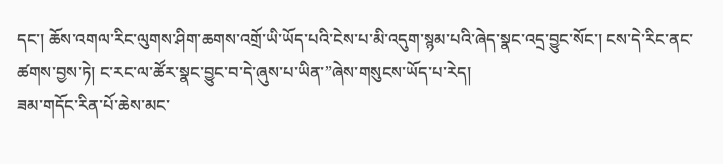དང་། ཆོས་འགལ་རིང་ལུགས་ཤིག་ཆགས་འགྲོ་ཡི་ཡོད་པའི་ངེས་པ་མི་འདུག་སྙམ་པའི་ཞེད་སྣང་འདྲ་བྱུང་སོང་། ངས་དེ་རིང་ནང་ཚགས་བྱས་ཏེ། ང་རང་ལ་ཚོར་སྣང་བྱུང་བ་དེ་ཞུས་པ་ཡིན་”ཞེས་གསུངས་ཡོད་པ་རེད།
ཟམ་གདོང་རིན་པོ་ཆེས་མང་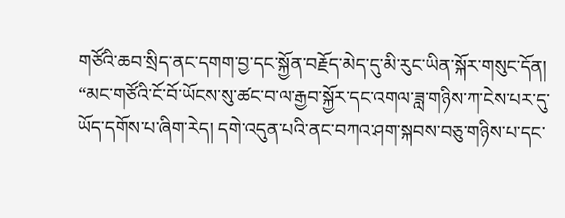གཙོའི་ཆབ་སྲིད་ནང་དགག་བྱ་དང་སྐྱོན་བརྗོད་མེད་དུ་མི་རུང་ཡིན་སྐོར་གསུང་དོན། “མང་གཙོའི་ངོ་བོ་ཡོངས་སུ་ཚང་བ་ལ་རྒྱབ་སྐྱོར་དང་འགལ་ཟླ་གཉིས་ཀ་ངེས་པར་དུ་ཡོད་དགོས་པ་ཞིག་རེད། དགེ་འདུན་པའི་ནང་བཀའ་ཤག་སྐབས་བཅུ་གཉིས་པ་དང་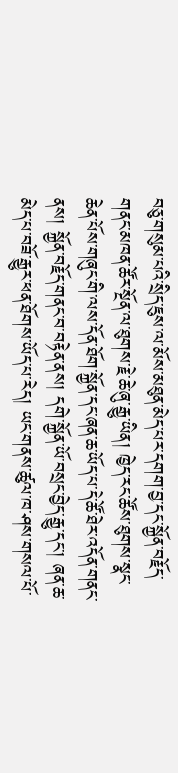བཅུ་གསུམ་པའི་སྲིད་ཇུས་ལ་མོས་མཐུན་མེད་པར་དགག་བྱ་དང་སྐྱོན་བརྗོད་གནང་མཁན་ཚོར་སྔོན་ལ་ཐུགས་རྗེ་ཆེ་ཞུ་རྒྱུ་ཡིན། ཁྱེད་རང་ཚོས་ཐུགས་སྣང་ཆེན་པོས་གཞུང་གི་ལས་དོན་ཐོག་སྐྱོན་དང་ཞན་ཆ་ཡོད་པ་དེ་ཚོ་ཐེར་འདོན་གནང་ནས། སྐྱོན་བརྗོད་གནང་བ་བརྟེན་ནས། དགེ་སྐྱོན་ཡོ་བསྲང་བྱེད་རྒྱུ་དང་། ཞན་ཆ་མེད་པ་བཟོ་རྒྱུར་ཕན་ཐོགས་ཡོད་པ་རེད། ཡང་གནས་ཚུལ་ཁ་ཤས་གསལ་པོ་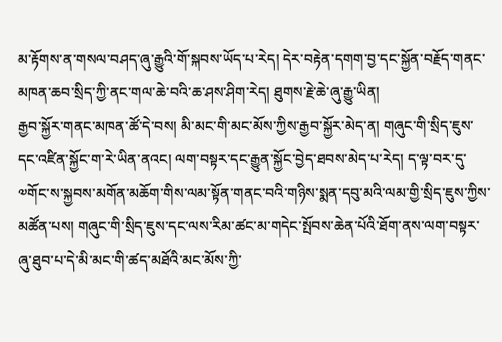མ་རྟོགས་ན་གསལ་བཤད་ཞུ་རྒྱུའི་གོ་སྐབས་ཡོད་པ་རེད། དེར་བརྟེན་དགག་བྱ་དང་སྐྱོན་བརྗོད་གནང་མཁན་ཆབ་སྲིད་ཀྱི་ནང་གལ་ཆེ་བའི་ཆ་ཤས་ཤིག་རེད། ཐུགས་རྗེ་ཆེ་ཞུ་རྒྱུ་ཡིན།
རྒྱབ་སྐྱོར་གནང་མཁན་ཚོ་དེ་བས། མི་མང་གི་མང་མོས་ཀྱིས་རྒྱབ་སྐྱོར་མེད་ན། གཞུང་གི་སྲིད་ཇུས་དང་འཛིན་སྐྱོང་ག་རེ་ཡིན་ནའང། ལག་བསྟར་དང་རྒྱུན་སྐྱོང་བྱེད་ཐབས་མེད་པ་རེད། ད་ལྟ་བར་དུ་༧གོང་ས་སྐྱབས་མགོན་མཆོག་གིས་ལམ་སྟོན་གནང་བའི་གཉིས་སྨན་དབུ་མའི་ལམ་གྱི་སྲིད་ཇུས་ཀྱིས་མཚོན་པས། གཞུང་གི་སྲིད་ཇུས་དང་ལས་རིམ་ཚང་མ་གདེང་སྤོབས་ཆེན་པོའི་ཐོག་ནས་ལག་བསྟར་ཞུ་ཐུབ་པ་དེ་མི་མང་གི་ཚད་མཐོའི་མང་མོས་ཀྱི་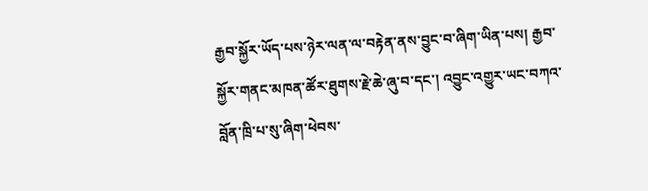རྒྱབ་སྐྱོར་ཡོད་པས་ཉེར་ལན་ལ་བརྟེན་ནས་བྱུང་བ་ཞིག་ཡིན་པས། རྒྱབ་སྐྱོར་གནང་མཁན་ཚོར་ཐུགས་རྗེ་ཆེ་ཞུ་བ་དང་། འབྱུང་འགྱུར་ཡང་བཀའ་བློན་ཁྲི་པ་སུ་ཞིག་ཕེབས་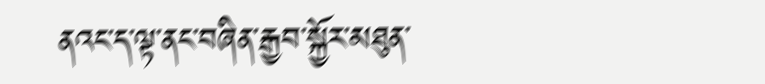ནའང་ད་ལྟ་ནང་བཞིན་རྒྱབ་སྐྱོར་མཐུན་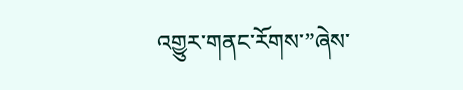འགྱུར་གནང་རོགས་”ཞེས་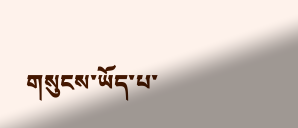གསུངས་ཡོད་པ་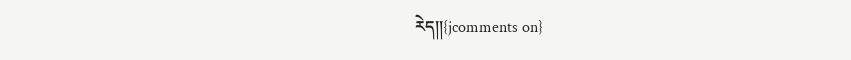རེད།།{jcomments on}